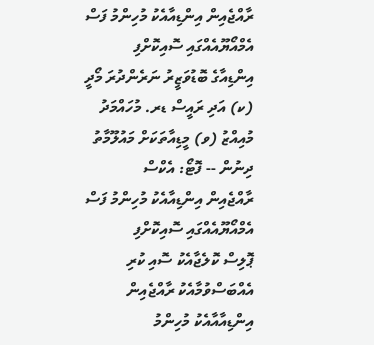ރާއްޖެއިން އިންޑިއާއެކު މުހިންމު ފަސް އެމްއޯޔޫއެއްގައި ސޮއިކޮށްފި
އިންޑިއާގެ ބޮޑުވަޒީރު ނަރެންދުރަ މޯދީ (ކ) އަދި ރައީސް ޑރ. މުހައްމަދު މުއިއްޒު (ވ) މީޑިއާތަކަށް މައުލޫމާތު ދިނުން -- ފޮޓޯ: އެކްސް
ރާއްޖެއިން އިންޑިއާއެކު މުހިންމު ފަސް އެމްއޯޔޫއެއްގައި ސޮއިކޮށްފި
ޕޮލިސް ކޮލެޖާއެކު ސޮއި ކުރި އެއްބަސްވުމާއެކު ރާއްޖެއިން އިންޑިއާއާއެކު މުހިންމު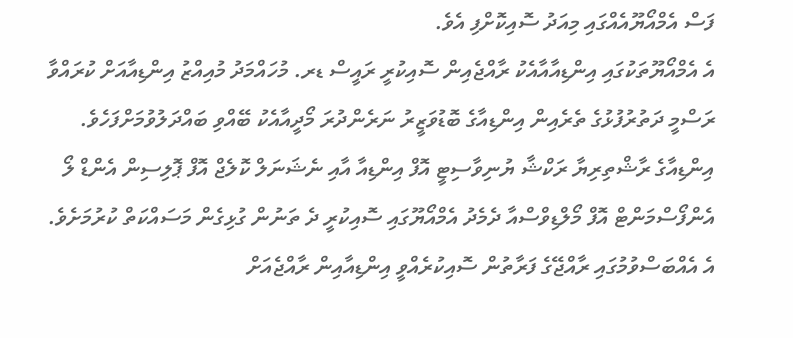ފަސް އެމްއޯޔޫއެއްގައި މިއަދު ސޮއިކޮށްފި އެވެ.
އެ އެމްއޯޔޫތަކުގައި އިންޑިއާއާއެކު ރާއްޖެއިން ސޮއިކުރީ ރައީސް ޑރ. މުހައްމަދު މުއިއްޒު އިންޑިއާއަށް ކުރައްވާ ރަސްމީ ދަތުރުފުޅުގެ ތެރެއިން އިންޑިއާގެ ބޮޑުވަޒީރު ނަރެންދުރަ މޯދީއާއެކު ބޭއްވި ބައްދަލުވުމަށްފަހެވެ.
އިންޑިއާގެ ރާޝްތިރިޔާ ރަކްޝާ ޔުނިވާސިޓީ އޮފް އިންޑިއާ އާއި ނެޝަނަލް ކޮލެޖް އޮފް ޕޮލިސިން އެންޑް ލޯ އެންފޯސްމަންޓް އޮފް މޯލްޑިވްސްއާ ދެމެދު އެމްއޯޔޫގައި ސޮއިކުރީ ދެ ތަނުން ގުޅިގެން މަސައްކަތް ކުރުމަށެވެ.
އެ އެއްބަސްވުމުގައި ރާއްޖޭގެ ފަރާތުން ސޮއިކުރެއްވީ އިންޑިއާއިން ރާއްޖެއަށް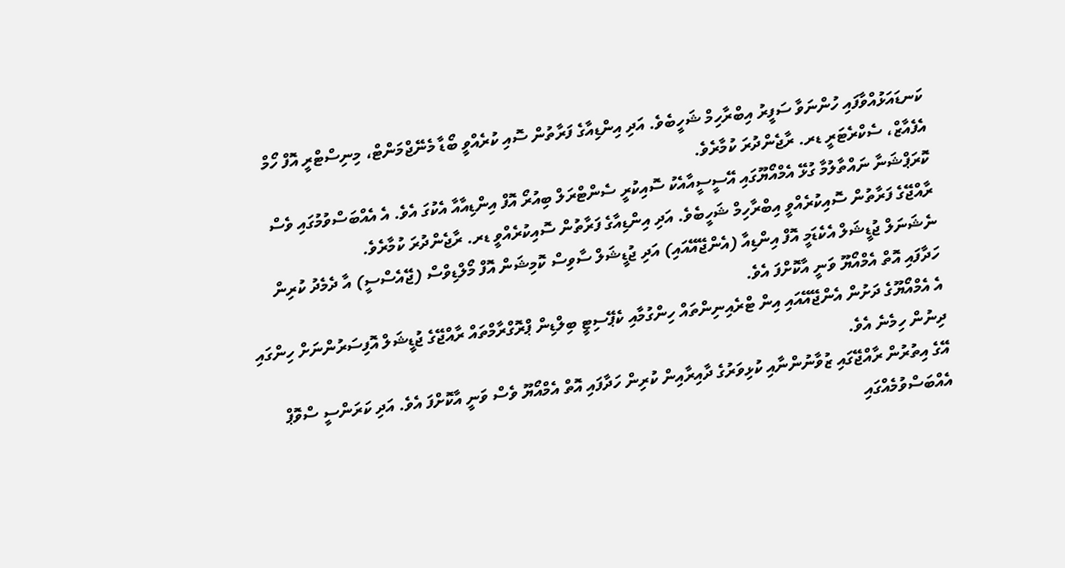ކަނޑައަޅުއްވާފައި ހުންނަވާ ސަފީރު އިބްރާހިމް ޝަހީބެވެ. އަދި އިންޑިއާގެ ފަރާތުން ސޮއި ކުރެއްވީ ބޯޑާ މެނޭޖްމަންޓް، މިނިސްޓްރީ އޮފް ހޯމް އެފެއާޒް، ސެކްރެޓަރީ ޑރ. ރާޖެންދުރަ ކުމާރެވެ.
ކޮރަޕްޝަނާ ނައްތާލުމާ ގުޅޭ އެމްއޯޔޫގައި އޭސީސީއާއެކު ސޮއިކުރީ ސެންޓްރަލް ބިއުރޯ އޮފް އިންޑިއާއާ އެކުގަ އެވެ. އެ އެއްބަސްވުމުގައި ވެސް ރާއްޖޭގެ ފަރާތުން ސޮއިކުރެއްވީ އިބްރާހިމް ޝަހީބެވެ. އަދި އިންޑިއާގެ ފަރާތުން ސޮއިކުރެއްވީ ޑރ. ރާޖެންދުރަ ކުމާރެވެ.
ނެޝަނަލް ޖުޑީޝަލް އެކެޑަމީ އޮފް އިންޑިއާ (އެންޖޭއޭއައި) އަދި ޖުޑީޝަލް ސާވިސް ކޮމިޝަން އޮފް މޯލްޑިވްސް (ޖޭއެސްސީ) އާ ދެމެދު ކުރިން ހަދާފައި އޮތް އެމްއޯޔޫ ވަނީ އާކޮށްފަ އެވެ.
އެ އެމްއޯޔޫގެ ދަށުން އެންޖޭއޭއައި އިން ޓްރެއިނިންތައް ހިންގުމާއި ކެޕޭސިޓީ ބިލްޑިން ޕްރޮގްރާމްތައް ރާއްޖޭގެ ޖުޑީޝަލް އޮފިސަރުންނަށް ހިންގައި ދިނުން ހިމެނެ އެވެ.
އޭގެ އިތުރުން ރާއްޖޭގައި ޒުވާނުންނާއި ކުޅިވަރުގެ ދާއިރާއިން ކުރިން ހަދާފައި އޮތް އެމްއޯޔޫ ވެސް ވަނީ އާކޮށްފަ އެވެ. އަދި ކަރަންސީ ސްވޮޕް އެއްބަސްވުމެއްގައި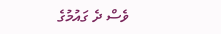ވެސް ދެ ގައުމުގެ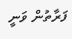ފަރާތުން ވަނީ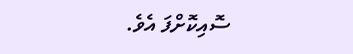ސޮއިކޮށްފަ އެވެ.